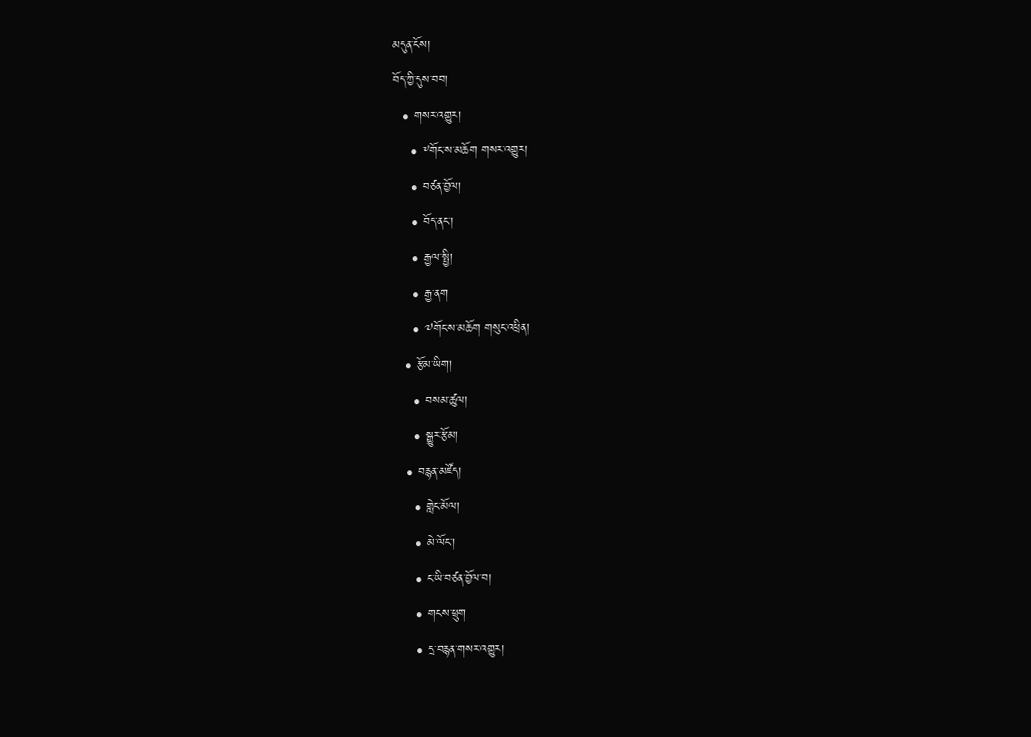མདུན་ངོས།
བོད་ཀྱི་དུས་བབ།
  • གསར་འགྱུར།
    • ༸གོང་ས་མཆོག གསར་འགྱུར།
    • བཙན་བྱོལ།
    • བོད་ནང་།
    • རྒྱལ་སྤྱི།
    • རྒྱ་ནག
    • ༧གོང་ས་མཆོག གསུང་འཕྲིན།
  • རྩོམ་ཡིག།
    • བསམ་ཚུལ།
    • སྒྱུར་རྩོམ།
  • བརྙན་མཛོད།
    • གླེང་མོལ།
    • མེ་ལོང་།
    • ང་ཡི་བཙན་བྱོལ་བ།
    • གངས་ཕྲུག
    • དྲ་བརྙན་གསར་འགྱུར།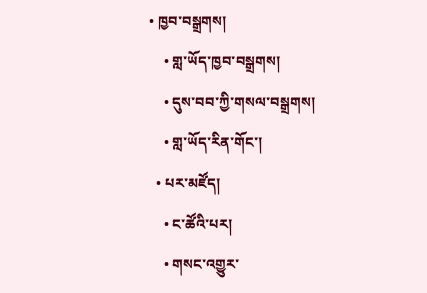• ཁྱབ་བསྒྲགས།
    • གླ་ཡོད་ཁྱབ་བསྒྲགས།
    • དུས་བབ་ཀྱི་གསལ་བསྒྲགས།
    • གླ་ཡོད་རིན་གོང་།
  • པར་མཛོད།
    • ང་ཚོའི་པར།
    • གསང་འགྱུར་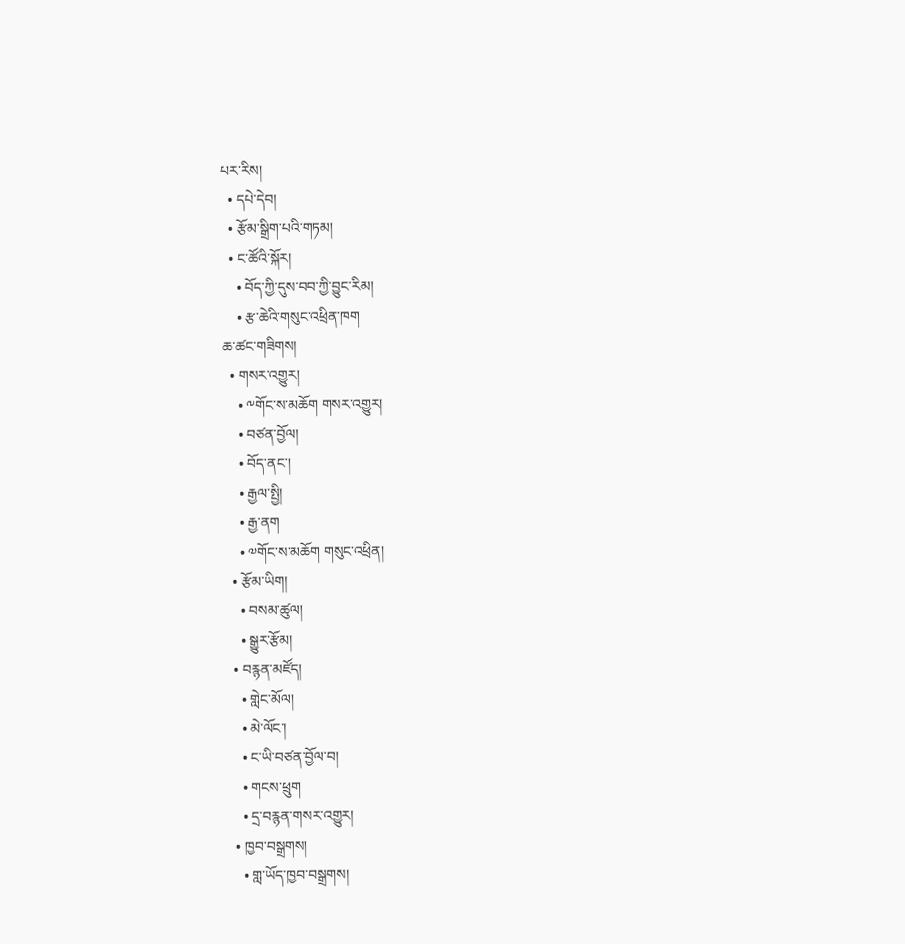པར་རིས།
  • དཔེ་དེབ།
  • རྩོམ་སྒྲིག་པའི་གཏམ།
  • ང་ཚོའི་སྐོར།
    • བོད་ཀྱི་དུས་བབ་ཀྱི་བྱུང་རིམ།
    • རྩ་ཆེའི་གསུང་འཕྲིན་ཁག
ཆ་ཚང་གཟིགས།
  • གསར་འགྱུར།
    • ༸གོང་ས་མཆོག གསར་འགྱུར།
    • བཙན་བྱོལ།
    • བོད་ནང་།
    • རྒྱལ་སྤྱི།
    • རྒྱ་ནག
    • ༧གོང་ས་མཆོག གསུང་འཕྲིན།
  • རྩོམ་ཡིག།
    • བསམ་ཚུལ།
    • སྒྱུར་རྩོམ།
  • བརྙན་མཛོད།
    • གླེང་མོལ།
    • མེ་ལོང་།
    • ང་ཡི་བཙན་བྱོལ་བ།
    • གངས་ཕྲུག
    • དྲ་བརྙན་གསར་འགྱུར།
  • ཁྱབ་བསྒྲགས།
    • གླ་ཡོད་ཁྱབ་བསྒྲགས།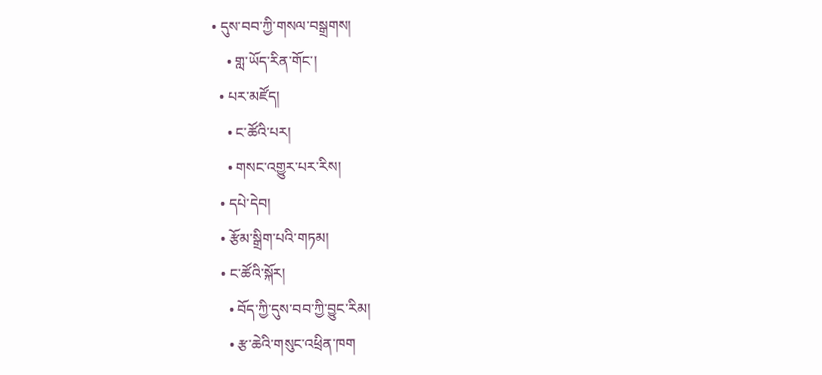• དུས་བབ་ཀྱི་གསལ་བསྒྲགས།
    • གླ་ཡོད་རིན་གོང་།
  • པར་མཛོད།
    • ང་ཚོའི་པར།
    • གསང་འགྱུར་པར་རིས།
  • དཔེ་དེབ།
  • རྩོམ་སྒྲིག་པའི་གཏམ།
  • ང་ཚོའི་སྐོར།
    • བོད་ཀྱི་དུས་བབ་ཀྱི་བྱུང་རིམ།
    • རྩ་ཆེའི་གསུང་འཕྲིན་ཁག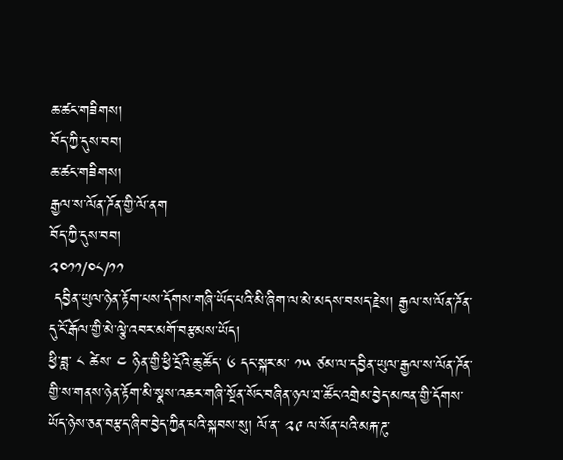ཆ་ཚང་གཟིགས།
བོད་ཀྱི་དུས་བབ།
ཆ་ཚང་གཟིགས།
རྒྱལ་ས་ལོན་ཌོན་གྱི་ལོ་ནག
བོད་ཀྱི་དུས་བབ།
༢༠༡༡/༠༨/༡༡
 དབྱིན་ཡུལ་ཉེན་རྟོག་པས་དོགས་གཞི་ཡོད་པའི་མི་ཞིག་ལ་མེ་མདས་བསད་རྗེས། རྒྱལ་ས་ལོན་ཌོན་དུ་ངོ་རྒོལ་གྱི་མེ་ལྕེ་འབར་མགོ་བརྩམས་ཡོད།
ཕྱི་ཟླ་ ༨ ཚེས་ ༤ ཉིན་གྱི་ཕྱི་དྲོའི་ཆུ་ཚོད་ ༦ དང་སྐར་མ་ ༡༥ ཙམ་ལ་དབྱིན་ཡུལ་རྒྱལ་ས་ལོན་ཌོན་གྱི་ས་གནས་ཉེན་རྟོག་མི་སྣས་འཆར་གཞི་སྔོན་སོང་བཞིན་ཉལ་ཐ་ཚོང་འགྲེམ་བྱེད་མཁན་གྱི་དོགས་ཡོད་ཉེས་ཅན་བརྩད་ཞིབ་བྱེད་ཀྱིན་པའི་སྐབས་སུ། ལོ་ན་ ༢༩ ལ་སོན་པའི་མརྐ་ཌུ་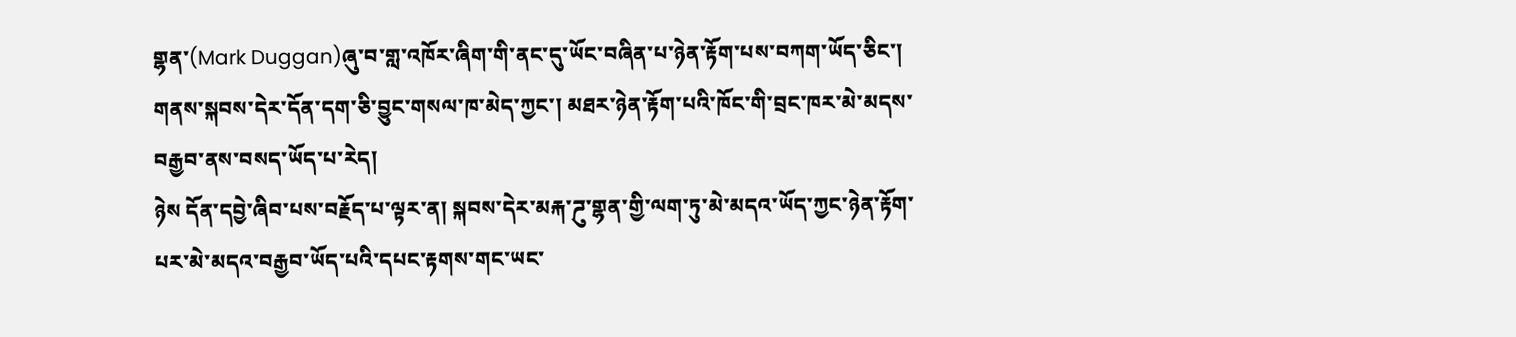གྷན་(Mark Duggan)ཞུ་བ་གླ་འཁོར་ཞིག་གི་ནང་དུ་ཡོང་བཞིན་པ་ཉེན་རྟོག་པས་བཀག་ཡོད་ཅིང་། གནས་སྐབས་དེར་དོན་དག་ཅི་བྱུང་གསལ་ཁ་མེད་ཀྱང་། མཐར་ཉེན་རྟོག་པའི་ཁོང་གི་བྲང་ཁར་མེ་མདས་བརྒྱབ་ནས་བསད་ཡོད་པ་རེད།
ཉེས དོན་དབྱེ་ཞིབ་པས་བརྗོད་པ་ལྟར་ན། སྐབས་དེར་མརྐ་ཌུ་གྷན་གྱི་ལག་ཏུ་མེ་མདའ་ཡོད་ཀྱང་ཉེན་རྟོག་པར་མེ་མདའ་བརྒྱབ་ཡོད་པའི་དཔང་རྟགས་གང་ཡང་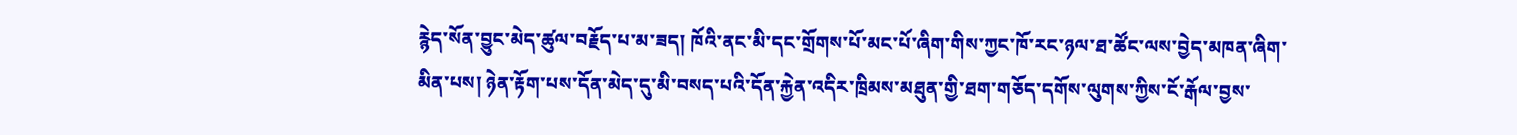རྙེད་སོན་བྱུང་མེད་ཚུལ་བརྗོད་པ་མ་ཟད། ཁོའི་ནང་མི་དང་གྲོགས་པོ་མང་པོ་ཞིག་གིས་ཀྱང་ཁོ་རང་ཉལ་ཐ་ཚོང་ལས་བྱེད་མཁན་ཞིག་མིན་པས། ཉེན་རྟོག་པས་དོན་མེད་དུ་མི་བསད་པའི་དོན་རྐྱེན་འདིར་ཁྲིམས་མཐུན་གྱི་ཐག་གཅོད་དགོས་ལུགས་ཀྱིས་ངོ་རྒོལ་བྱས་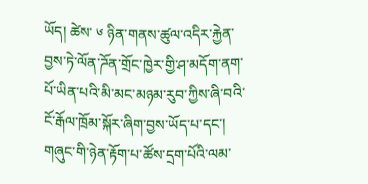ཡོད། ཚེས་ ༦ ཉིན་གནས་ཚུལ་འདིར་རྐྱེན་བྱས་ཏེ་ལོན་ཌོན་གྲོང་ཁྱེར་གྱི་ཤ་མདོག་ནག་པོ་ཡིན་པའི་མི་མང་མཉམ་རུབ་ཀྱིས་ཞི་བའི་ངོ་རྒོལ་ཁྲོམ་སྐོར་ཞིག་བྱས་ཡོད་པ་དང་། གཞུང་གི་ཉེན་རྟོག་པ་ཚོས་དྲག་པོའི་ལམ་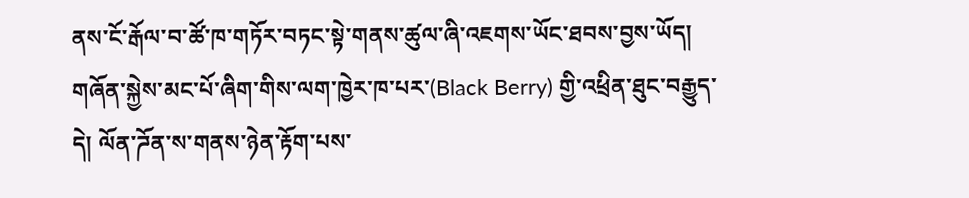ནས་ངོ་རྒོལ་བ་ཚོ་ཁ་གཏོར་བཏང་སྟེ་གནས་ཚུལ་ཞི་འཇགས་ཡོང་ཐབས་བྱས་ཡོད།
གཞོན་སྐྱེས་མང་པོ་ཞིག་གིས་ལག་ཁྱེར་ཁ་པར་(Black Berry) གྱི་འཕྲིན་ཐུང་བརྒྱུད་དེ། ལོན་ཌོན་ས་གནས་ཉེན་རྟོག་པས་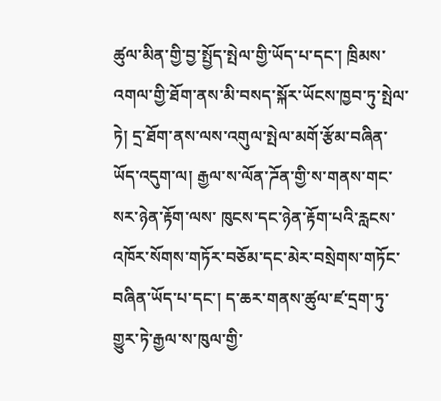ཚུལ་མིན་གྱི་བྱ་སྤྱོད་སྤེལ་གྱི་ཡོད་པ་དང་། ཁྲིམས་འགལ་གྱི་ཐོག་ནས་མི་བསད་སྐོར་ཡོངས་ཁྱབ་ཏུ་སྤེལ་ཏེ། དྲ་ཐོག་ནས་ལས་འགུལ་སྤེལ་མགོ་རྩོམ་བཞིན་ཡོད་འདུག་ལ། རྒྱལ་ས་ལོན་ཌོན་གྱི་ས་གནས་གང་སར་ཉེན་རྟོག་ལས་ ཁུངས་དང་ཉེན་རྟོག་པའི་རླངས་འཁོར་སོགས་གཏོར་བཅོམ་དང་མེར་བསྲེགས་གཏོང་བཞིན་ཡོད་པ་དང་། ད་ཆར་གནས་ཚུལ་ཛ་དྲག་ཏུ་གྱུར་ཏེ་རྒྱལ་ས་ཁུལ་གྱི་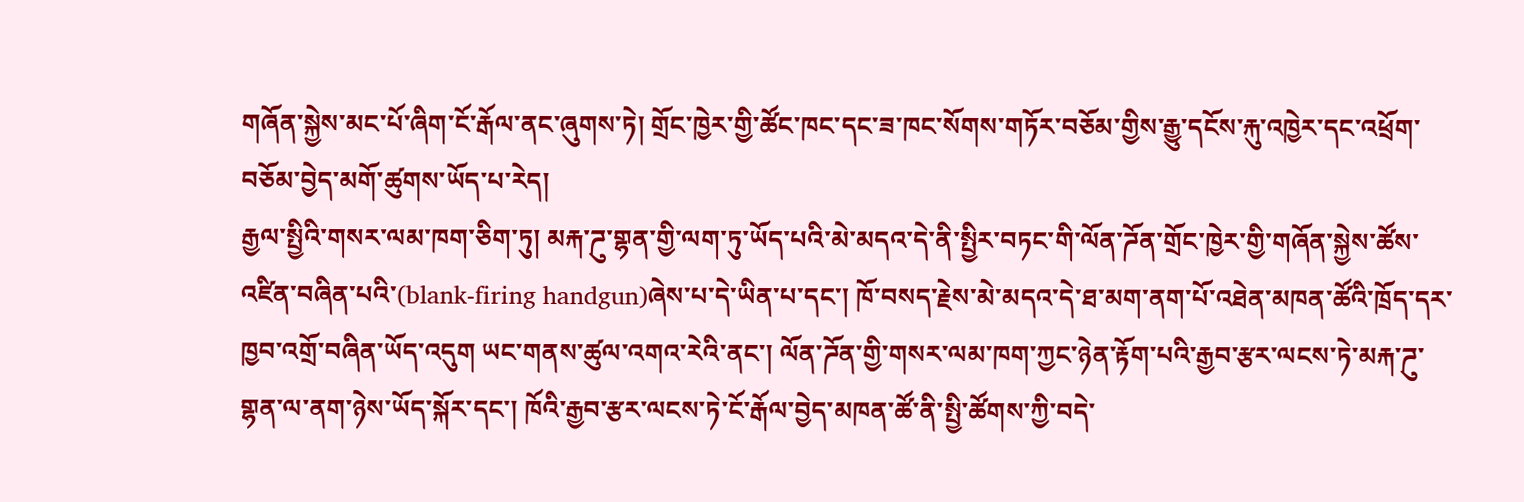གཞོན་སྐྱེས་མང་པོ་ཞིག་ངོ་རྒོལ་ནང་ཞུགས་ཏེ། གྲོང་ཁྱེར་གྱི་ཚོང་ཁང་དང་ཟ་ཁང་སོགས་གཏོར་བཅོམ་གྱིས་རྒྱུ་དངོས་རྐུ་འཁྱེར་དང་འཕྲོག་བཅོམ་བྱེད་མགོ་ཚུགས་ཡོད་པ་རེད།
རྒྱལ་སྤྱིའི་གསར་ལམ་ཁག་ཅིག་ཏུ། མརྐ་ཌུ་གྷན་གྱི་ལག་ཏུ་ཡོད་པའི་མེ་མདའ་དེ་ནི་སྤྱིར་བཏང་གི་ལོན་ཌོན་གྲོང་ཁྱེར་གྱི་གཞོན་སྐྱེས་ཚོས་འཛིན་བཞིན་པའི་(blank-firing handgun)ཞེས་པ་དེ་ཡིན་པ་དང་། ཁོ་བསད་རྗེས་མེ་མདའ་དེ་ཐ་མག་ནག་པོ་འཐེན་མཁན་ཚོའི་ཁྲོད་དར་ཁྱབ་འགྲོ་བཞིན་ཡོད་འདུག ཡང་གནས་ཚུལ་འགའ་རེའི་ནང་། ལོན་ཌོན་གྱི་གསར་ལམ་ཁག་ཀྱང་ཉེན་རྟོག་པའི་རྒྱབ་རྩར་ལངས་ཏེ་མརྐ་ཌུ་གྷན་ལ་ནག་ཉེས་ཡོད་སྐོར་དང་། ཁོའི་རྒྱབ་རྩར་ལངས་ཏེ་ངོ་རྒོལ་བྱེད་མཁན་ཚོ་ནི་སྤྱི་ཚོགས་ཀྱི་བདེ་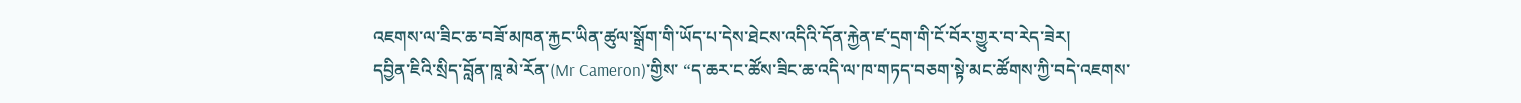འཇགས་ལ་ཟིང་ཆ་བཟོ་མཁན་རྐྱང་ཡིན་ཚུལ་སྒྲོག་གི་ཡོད་པ་དེས་ཐེངས་འདིའི་དོན་རྐྱེན་ཛ་དྲག་གི་ངོ་བོར་གྱུར་བ་རེད་ཟེར།
དབྱིན་ཇིའི་སྲིད་བློན་ཁཱ་མེ་རོན་(Mr Cameron)་གྱིས་ “ད་ཆར་ང་ཚོས་ཟིང་ཆ་འདི་ལ་ཁ་གཏད་བཅག་སྟེ་མང་ཚོགས་ཀྱི་བདེ་འཇགས་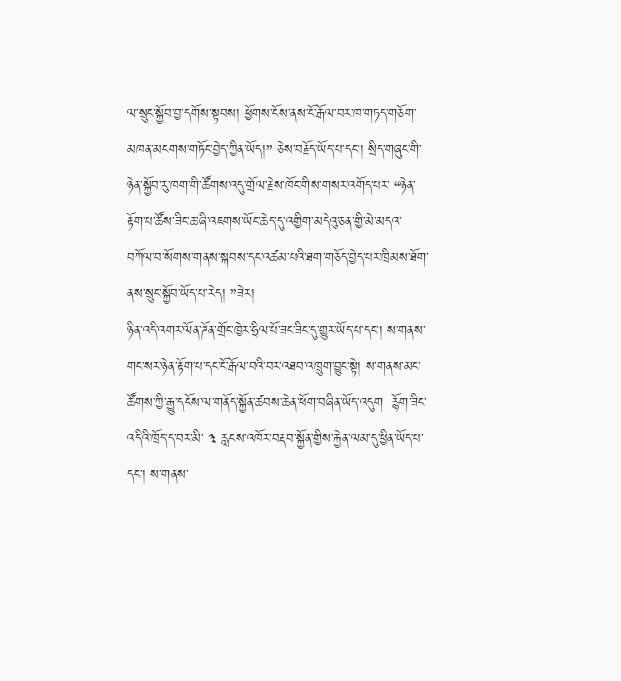ལ་སྲུང་སྐྱོབ་བྱ་དགོས་སྟབས། ཕྱོགས་ངོས་ནས་ངོ་རྒོལ་བར་ཁ་གཏད་གཅོག་མཁན་མངགས་གཏོང་བྱེད་ཀྱིན་ཡོད།” ཅེས་བརྗོད་ཡོད་པ་དང་། སྲིད་གཞུང་གི་ཉེན་སྐྱོབ་རུ་ཁག་གི་ཚོགས་འདུ་གྲོལ་རྗེས་ཁོང་གིས་གསར་འགོད་པར་ “ཉེན་རྟོག་པ་ཚོས་ཟིང་ཆ་ཞི་འཇགས་ཡོང་ཆེད་དུ་འགྱིག་མདེའུ་ཅན་གྱི་མེ་མདའ་བཀོལ་བ་སོགས་གནས་སྐབས་དང་འཚམ་པའི་ཐག་གཅོད་བྱེད་པར་ཁྲིམས་ཐོག་ནས་སྲུང་སྐྱོབ་ཡོད་པ་རེད། ”ཟེར།
ཉིན་འདི་འགར་ལོན་ཌོན་གྲོང་ཁྱེར་ཧྲིལ་པོ་ཟང་ཟིང་དུ་གྱུར་ཡོད་པ་དང་། ས་གནས་གང་སར་ཉེན་རྟོག་པ་དང་ངོ་རྒོལ་བའི་བར་འཐབ་འཁྲུག་བྱུང་སྟེ། ས་གནས་མང་ཚོགས་ཀྱི་རྒྱུ་དངོས་ལ་གནོད་སྐྱོན་ཚབས་ཆེན་ཕོག་བཞིན་ཡོད་འདུག  རྙོག་ཟིང་འདིའི་ཁྲོད་ད་བར་མི་ ༣ རླངས་འཁོར་བརྡབ་སྐྱོན་གྱིས་རྐྱེན་ལམ་དུ་ཕྱིན་ཡོད་པ་དང་། ས་གནས་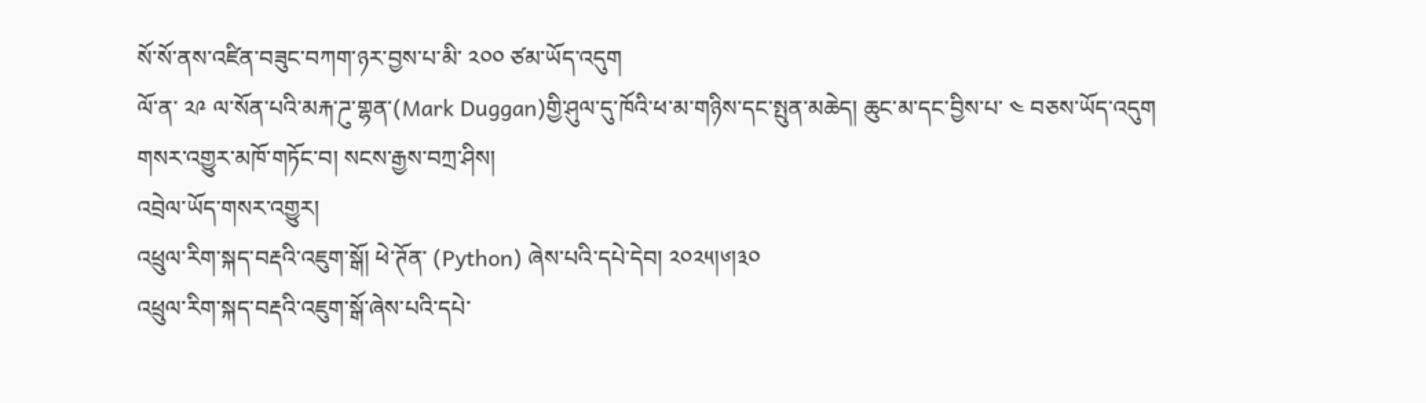སོ་སོ་ནས་འཛིན་བཟུང་བཀག་ཉར་བྱས་པ་མི་ ༢༠༠ ཙམ་ཡོད་འདུག
ལོ་ན་ ༢༩ ལ་སོན་པའི་མརྐ་ཌུ་གྷན་(Mark Duggan)གྱི་ཤུལ་དུ་ཁོའི་ཕ་མ་གཉིས་དང་སྤུན་མཆེད། ཆུང་མ་དང་བྱིས་པ་ ༤ བཅས་ཡོད་འདུག
གསར་འགྱུར་མཁོ་གཏོང་བ། སངས་རྒྱས་བཀྲ་ཤིས།
འབྲེལ་ཡོད་གསར་འགྱུར།
འཕྲུལ་རིག་སྐད་བརྡའི་འཇུག་སྒོ། ཕེ་ཊོན་ (Python) ཞེས་པའི་དཔེ་དེབ། ༢༠༢༥།༦།༣༠
འཕྲུལ་རིག་སྐད་བརྡའི་འཇུག་སྒོ་ཞེས་པའི་དཔེ་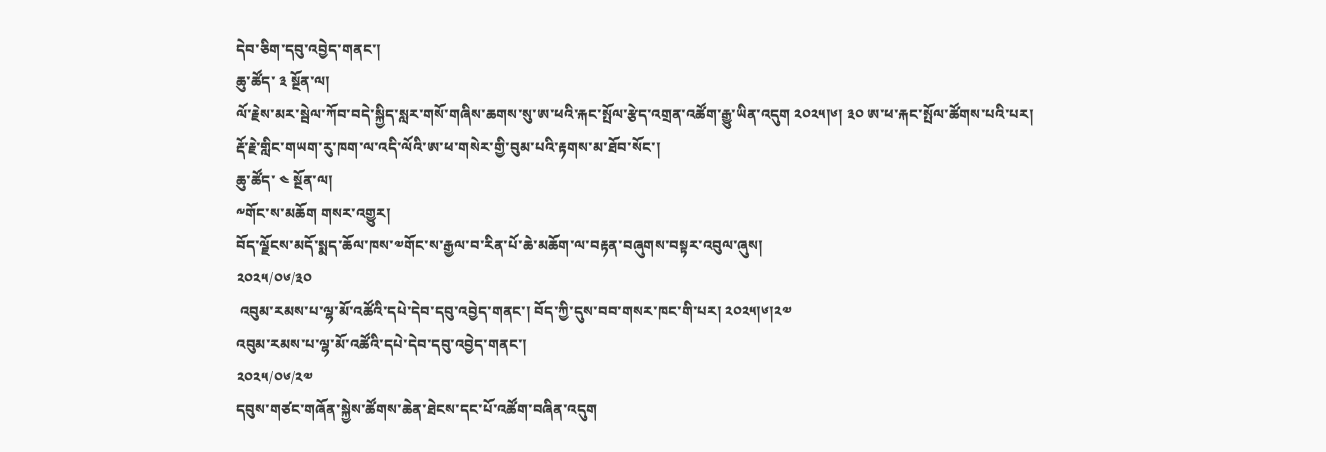དེབ་ཅིག་དབུ་འབྱེད་གནང་།
ཆུ་ཚོད་ ༣ སྔོན་ལ།
ལོ་རྗེས་མར་སྦེལ་ཀོབ་བདེ་སྐྱིད་སླར་གསོ་གཞིས་ཆགས་སུ་ཨ་ཕའི་རྐང་སྤོལ་རྩེད་འགྲན་འཚོག་རྒྱུ་ཡིན་འདུག ༢༠༢༥།༦། ༣༠ ཨ་ཕ་རྐང་སྤོལ་ཚོགས་པའི་པར།
རྡོ་རྗེ་གླིང་གཡག་རུ་ཁག་ལ་འདི་ལོའི་ཨ་ཕ་གསེར་གྱི་བུམ་པའི་རྟགས་མ་ཐོབ་སོང་།
ཆུ་ཚོད་ ༤ སྔོན་ལ།
༸གོང་ས་མཆོག གསར་འགྱུར།
བོད་ལྗོངས་མདོ་སྨད་ཆོལ་ཁས་༧གོང་ས་རྒྱལ་བ་རིན་པོ་ཆེ་མཆོག་ལ་བརྟན་བཞུགས་བསྟར་འབུལ་ཞུས།
༢༠༢༥/༠༦/༣༠
 འབུམ་རམས་པ་ལྷ་མོ་འཚོའི་དཔེ་དེབ་དབུ་འབྱེད་གནང་། བོད་ཀྱི་དུས་བབ་གསར་ཁང་གི་པར། ༢༠༢༥།༦།༢༧
འབུམ་རམས་པ་ལྷ་མོ་འཚོའི་དཔེ་དེབ་དབུ་འབྱེད་གནང་།
༢༠༢༥/༠༦/༢༧
དབུས་གཙང་གཞོན་སྐྱེས་ཚོགས་ཆེན་ཐེངས་དང་པོ་འཚོག་བཞིན་འདུག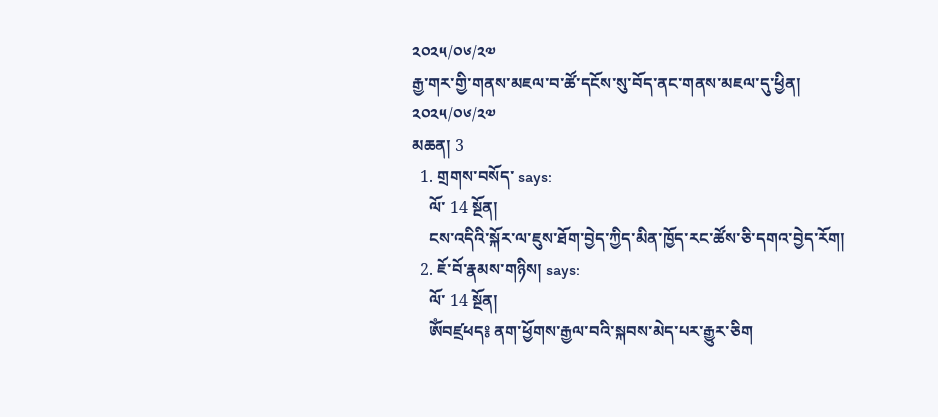༢༠༢༥/༠༦/༢༧
རྒྱ་གར་གྱི་གནས་མཇལ་བ་ཚོ་དངོས་སུ་བོད་ནང་གནས་མཇལ་དུ་ཕྱིན།
༢༠༢༥/༠༦/༢༧
མཆན། 3
  1. གྲགས་བསོད་ says:
    ལོ་ 14 སྔོན།
    ངས་འདིའི་སྐོར་ལ་ཇུས་ཐོག་བྱེད་ཀྱིད་མིན་ཁྱོད་རང་ཚོས་ཅི་དགའ་བྱེད་རོག།
  2. ཇོ་བོ་རྣམས་གཉིས། says:
    ལོ་ 14 སྔོན།
    ཨོཾབཛྲཕད༔ ནག་ཕྱོགས་རྒྱལ་བའི་སྐབས་མེད་པར་རྒྱུར་ཅིག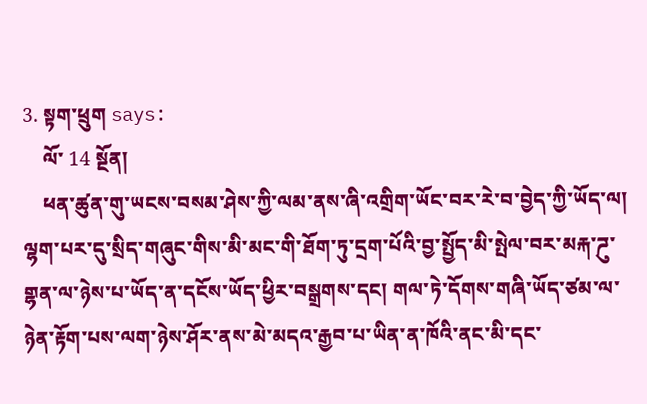3. སྟག་ཕྲུག says:
    ལོ་ 14 སྔོན།
    ཕན་ཚུན་གུ་ཡངས་བསམ་ཤེས་ཀྱི་ལམ་ནས་ཞི་འགྲིག་ཡོང་བར་རེ་བ་བྱེད་ཀྱི་ཡོད་ལ། ལྷག་པར་དུ་སྲིད་གཞུང་གིས་མི་མང་གི་ཐོག་ཏུ་དྲག་པོའི་བྱ་སྤྱོད་མི་སྤེལ་བར་མརྐ་ཌུ་གྷན་ལ་ཉེས་པ་ཡོད་ན་དངོས་ཡོད་ཕྱིར་བསྒྲགས་དང། གལ་ཏེ་དོགས་གཞི་ཡོད་ཙམ་ལ་ཉེན་རྟོག་པས་ལག་ཉེས་ཤོར་ནས་མེ་མདའ་རྒྱབ་པ་ཡིན་ན་ཁོའི་ནང་མི་དང་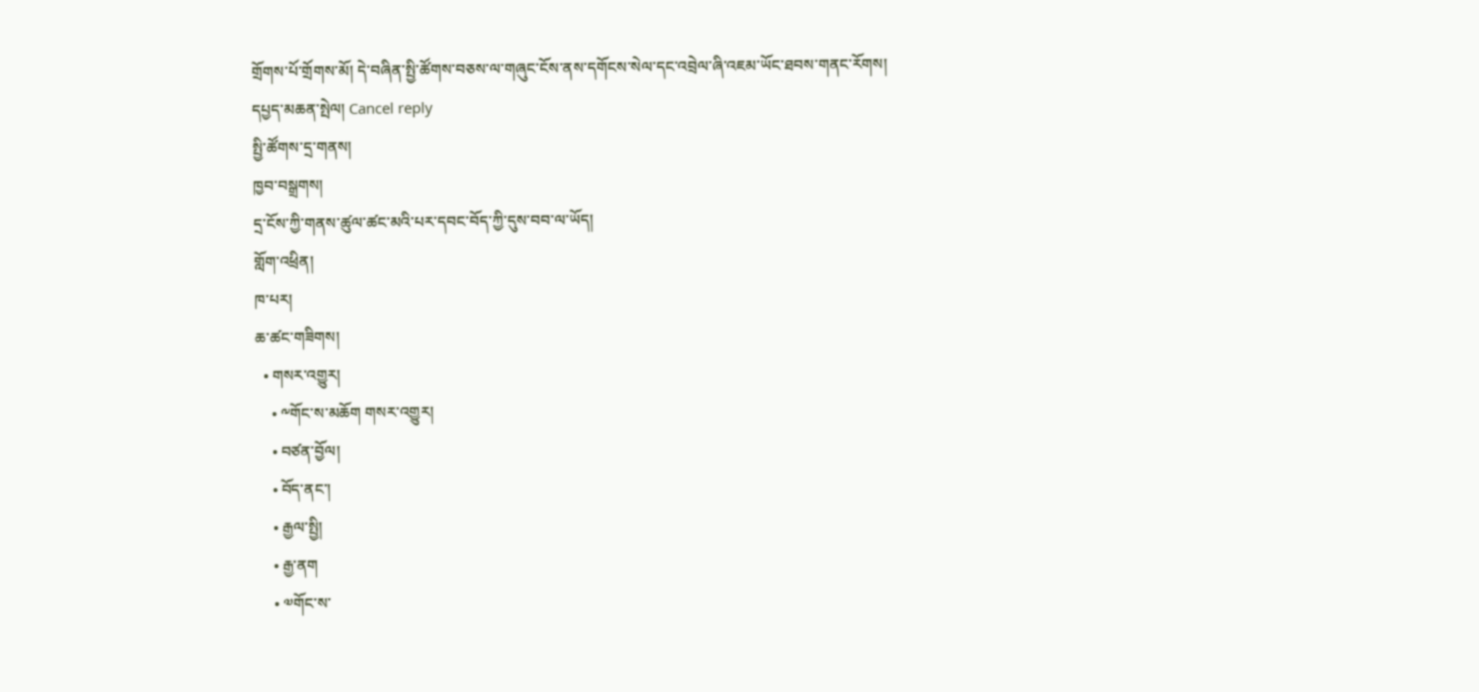གྲོགས་པོ་གྲོགས་མོ། དེ་བཞིན་སྤྱི་ཚོགས་བཅས་ལ་གཞུང་ངོས་ནས་དགོངས་སེལ་དང་འབྲེལ་ཞི་འཇམ་ཡོང་ཐབས་གནང་རོགས།
དཔྱད་མཆན་སྤེལ། Cancel reply
སྤྱི་ཚོགས་དྲ་གནས།
ཁྱབ་བསྒྲགས།
དྲ་ངོས་ཀྱི་གནས་ཚུལ་ཚང་མའི་པར་དབང་བོད་ཀྱི་དུས་བབ་ལ་ཡོད།
གློག་འཕྲིན།
ཁ་པར།
ཆ་ཚང་གཟིགས།
  • གསར་འགྱུར།
    • ༸གོང་ས་མཆོག གསར་འགྱུར།
    • བཙན་བྱོལ།
    • བོད་ནང་།
    • རྒྱལ་སྤྱི།
    • རྒྱ་ནག
    • ༧གོང་ས་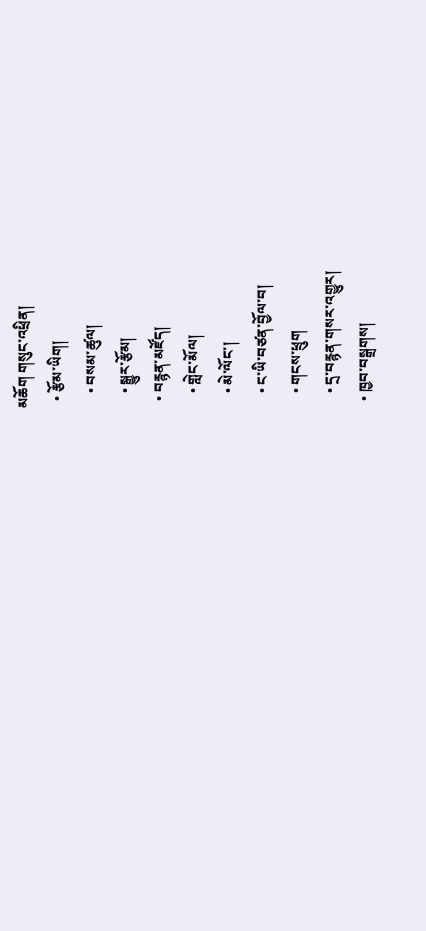མཆོག གསུང་འཕྲིན།
  • རྩོམ་ཡིག།
    • བསམ་ཚུལ།
    • སྒྱུར་རྩོམ།
  • བརྙན་མཛོད།
    • གླེང་མོལ།
    • མེ་ལོང་།
    • ང་ཡི་བཙན་བྱོལ་བ།
    • གངས་ཕྲུག
    • དྲ་བརྙན་གསར་འགྱུར།
  • ཁྱབ་བསྒྲགས།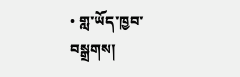• གླ་ཡོད་ཁྱབ་བསྒྲགས།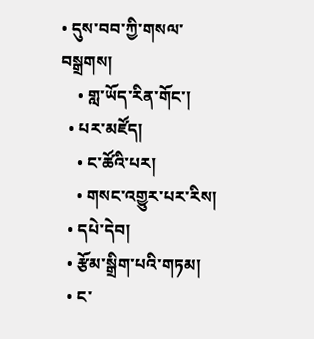• དུས་བབ་ཀྱི་གསལ་བསྒྲགས།
    • གླ་ཡོད་རིན་གོང་།
  • པར་མཛོད།
    • ང་ཚོའི་པར།
    • གསང་འགྱུར་པར་རིས།
  • དཔེ་དེབ།
  • རྩོམ་སྒྲིག་པའི་གཏམ།
  • ང་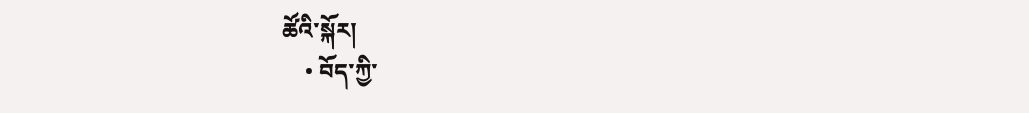ཚོའི་སྐོར།
    • བོད་ཀྱི་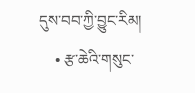དུས་བབ་ཀྱི་བྱུང་རིམ།
    • རྩ་ཆེའི་གསུང་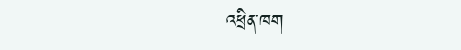འཕྲིན་ཁག